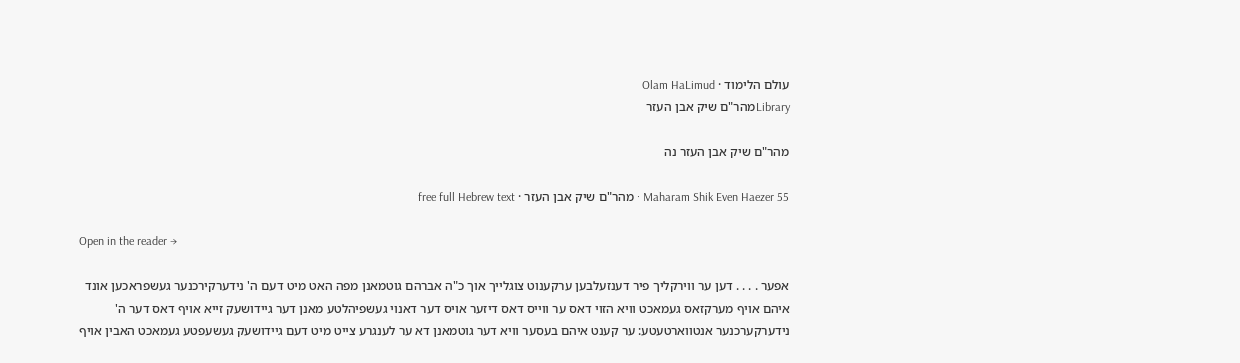עולם הלימוד · Olam HaLimud
Libraryמהר"ם שיק אבן העזר

מהר"ם שיק אבן העזר נה

Maharam Shik Even Haezer 55 · מהר"ם שיק אבן העזר · free full Hebrew text

Open in the reader →

אפער . . . . דען ער ווירקליך פיר דענזעלבען ערקענוט צוגלייך אוך כ"ה אברהם גוטמאנן מפה האט מיט דעם ה' נידערקירכנער געשפראכען אונד איהם אויף מערקזאס געמאכט וויא הזוי דאס ער ווייס דאס דיזער אויס דער דאנוי געשפיהלטע מאנן דער גיידושעק זייא אויף דאס דער ה' נידערקערכנער אנטווארטעטע: ער קענט איהם בעסער וויא דער גוטמאנן דא ער לענגרע צייט מיט דעם גיידושעק געשעפטע געמאכט האבין אויף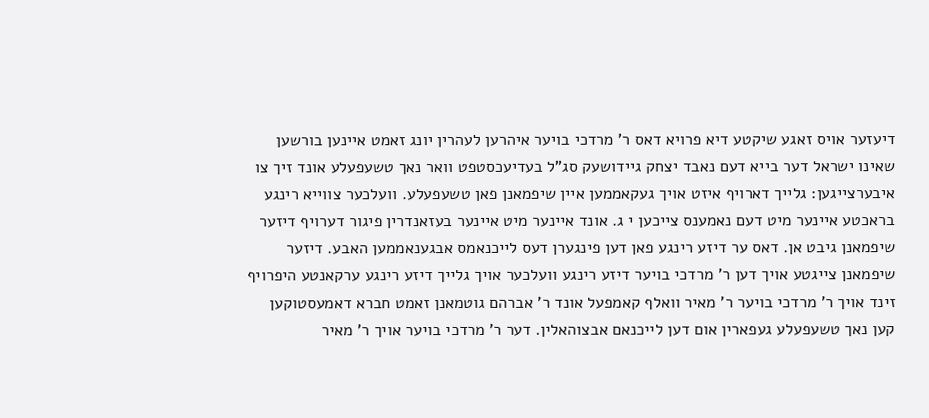דיעזער אויס זאגע שיקטע דיא פרויא דאס ר' מרדכי בויער איהרען לעהרין יונג זאמט איינען בורשען שאינו ישראל דער בייא דעם נאבד יצחק גיידושעק סג"ל בעדיעכסטפט וואר נאך טשעפעלע אונד זיך צו איבערצייגען: גלייך דארויף איזט אויך געקאממען איין שיפמאנן פאן טשעפעלע. וועלכער צווייא רינגע בראכטע איינער מיט דעם נאמענס צייכען י ג. אונד איינער מיט איינער בעזאנדרין פיגור דערויף דיזער שיפמאנן גיבט אן. דאס ער דיזע רינגע פאן דען פינגערן דעס לייכנאמס אבגענאממען האבע. דיזער שיפמאנן צייגטע אויך דען ר' מרדכי בויער דיזע רינגע וועלכער אויך גלייך דיזע רינגע ערקאנטע היפרויף זינד אויך ר' מרדכי בויער ר' מאיר וואלף קאמפעל אונד ר' אברהם גוטמאנן זאמט חברא דאמעסטוקען קען נאך טשעפעלע געפארין אום דען לייכנאם אבצוהאלין. דער ר' מרדכי בויער אויך ר' מאיר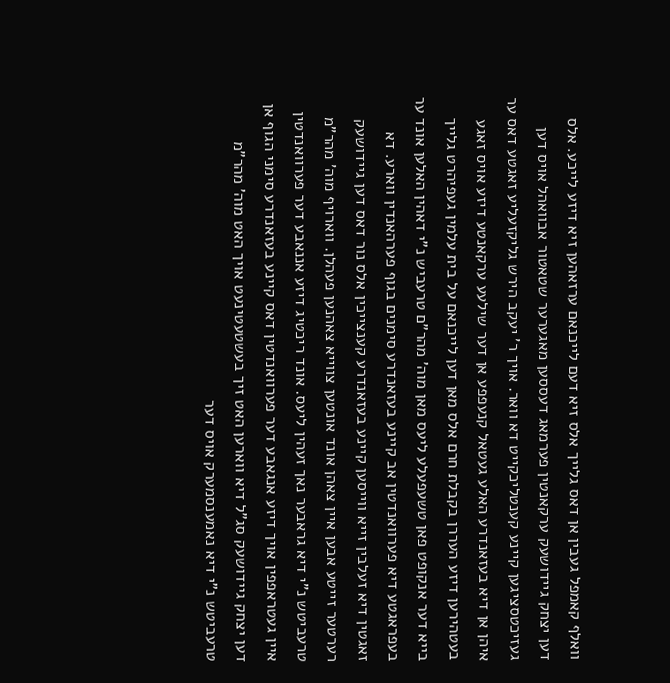וואלף קאמפל געבין אן דאס גלייך אלס זיא דעם לייכנאם ערזאהען זיא דיזע לייכע. אלס דען יצחק גיידושעק ערקאנטין פערמאג דעססען מאגערער שטאטור אבוואהל אויס דען געזיכטסציגען קיינע קענטליכקייט דא וואר. אויך ר' יעקב הירש גליקזעליע זאגטע דאס ער איהן אן דיא בעזאנדרע האלע געטאל קנעפפע אן דער שילעע ערקאנטע דיזע אויס זאגע בעטהירען דיזע העררן בקבלת חרם אלס מאן דען לייכנאם על בית עלמין געפיהרט גלייך בייא דער אנקופט פאן טשעפעלע ליעס מאן מוה' מהר"ם טרעביש נ"י דאהין האלען אונד ער בעפראגטע דיא פערוואנדטין אב קיינע בעזאנדרע סימנים בגוף פערהאנדין ווארע. דא זאגטין דיא זעלבין זייא ווייסען קיינע בעזאנדרע קענצייכין אלס נור דאס דען גיידושעק רערטער זייטע אבען איין צאהן אונד אונטען צווייא צאהנען פעהלן. ווארויף מוה' מהר"מ טרעביטש נ"י דיא גראבער נאך זעהין ליעס. אונד ריכטיג דיזע אננאבע דער פערוואנדטין איין געטראפפין אויך דיזע אנגאבע דער פערוואנדטין דאס קיינע בעזאנדרע סימני הגוף אן דען יצחק גיידושעק סג"ל דיא ווארען האט זיך בעשטעטינעט אויך האט מוה' מהר"מ טרעביטש נ"י דיא נאמענסמערק אויס דער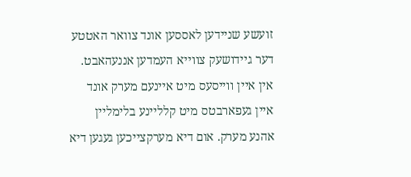זועשע שניידען לאססען אונד צוואר האטטע דער גיידושעק צווייא העמדען אננעהאבט. אין איין ווייסעס מיט איינעם מערק אונד איין געפארבטס מיט קלליינע בלימליין אהנע מערק. אום דיא מערקצייכען געגען דיא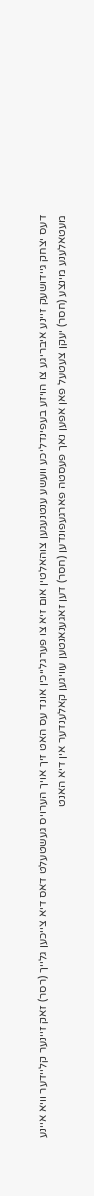דעס יצחק גיידושעק זיינע איבריגע צו הויזע בעפינדליכע וועשע ענטנעגען צוהאלטין אום זיא צו פערגלייכין אונד עס האט זיך אויך הערויס געשטעלט דאס דיא צייכען גלייך (רסר) זאק זיינער קליידער וויא איינע מעטאלענע מינצע (חסר) יעקן צעטעל פאן אפען נאך פעסטה פארגעפונדען (חסר) דען זאגענאנטען עוויגען קאלענדער אין דיא האנט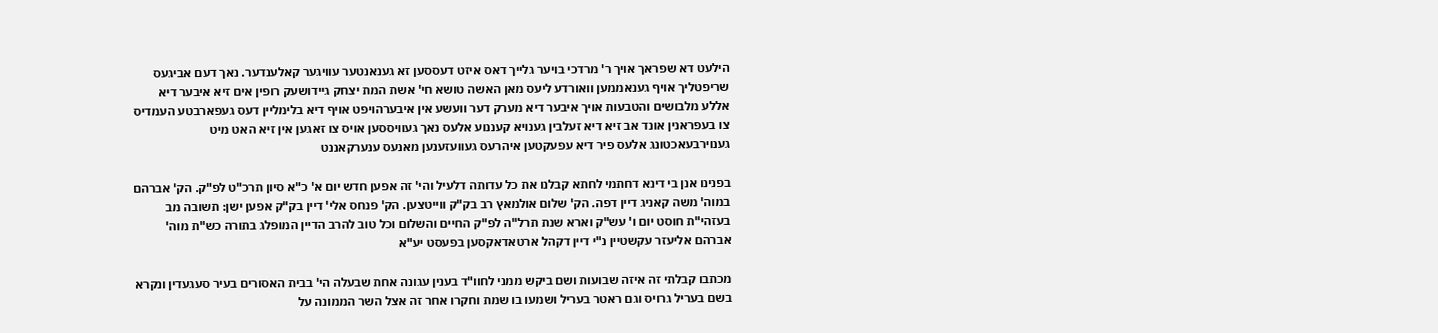הילעט דא שפראך אויך ר' מרדכי בויער גלייך דאס איזט דעססען זא גענאנטער עוויגער קאלענדער. נאך דעם אביגעס שריפטליך אויף גענאממען וואורדע ליעס מאן האשה טושא חי' אשת המת יצחק גיידושעק רופין אים זיא איבער דיא אללע מלבושים והטבעות אויך איבער דיא מערק דער וועשע אין איבערהויפט אויף דיא בלימליין דעס געפארבטע העמדיס צו בעפראנין אונד אב זיא דיא זעלבין גענויא קעננוע אלעס נאך געוויססען אויס צו זאגען אין זיא האט מיט גענוירבעאכטונג אלעס פיר דיא עפעקטען איהרעס געוועזענען מאנעס ענערקאננט

בפנינו אנן בי דינא דחתמי לחתא קבלנו את כל עדותה דלעיל והי' זה אפען חדש יום א' כ"א סיון תרכ"ט לפ"ק. הק' אברהם במוה' משה קאניג דיין דפה. הק' שלום אולמאץ רב בק"ק ווייטצען. הק' פנחס אלי' דיין בק"ק אפען ישן: תשובה מב בעזהי"ת חוסט יום ו' עש"ק וארא שנת תרל"ה לפ"ק החיים והשלום וכל טוב להרב הדיין המופלג בתורה כש"ת מוה' אברהם אליעזר עקשטיין נ"י דיין דקהל ארטאדאקסען בפעסט יע"א

מכתבו קבלתי זה איזה שבועות ושם ביקש ממני לחוו"ד בענין עגונה אחת שבעלה הי' בבית האסורים בעיר סעגעדין ונקרא בשם בעריל גרויס וגם ראטר בעריל ושמעו בו שמת וחקרו אחר זה אצל השר הממונה על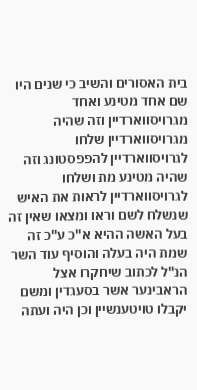בית האסורים והשיב כי שנים היו שם אחד מטינע ואחד מגרויסווארדיין וזה שהיה מגרויסווארדיין שלחו לגרויסווארדיין להפפסטונג וזה שהיה מטינע מת ושלחו לגרויסווארדיין לראות את האיש שנשלח לשם וראו ומצאו שאין זה בעל האשה ההיא א"כ ע"כ זה שמת היה בעלה והוסיף עוד השר הנ"ל לכתוב שיחקרו אצל הראבינער אשר בסעגדין ומשם יקבלו טויטענשיין וכן היה ועתה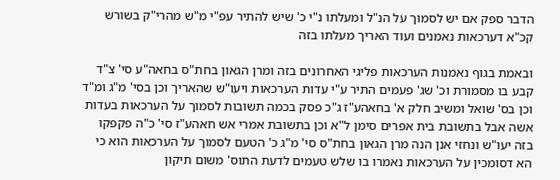הדבר ספק אם יש לסמוך על הנ"ל ומעלתו נ"י כ' שיש להתיר עפ"י מ"ש מהרי"ק בשורש קכ"א דערכאות נאמנים ועוד האריך מעלתו בזה

ובאמת בגוף נאמנות הערכאות פליגי האחרונים בזה ומרן הגאון בחת"ס בחאה"ע סי' צ"ד קבע בו מסמורת וכ' שג' פעמים התיר ע"י עדות הערכאות ויעו"ש שהאריך וכן בסי' מ"ג ומ"ד וכן בס' שואל ומשיב חלק א' בחאהע"ז ג"כ פסק בכמה תשובות לסמוך על הערכאות בעדות אשה אבל בתשובת בית אפרים סימן ל"א וכן בתשובת אמרי אש חאהע"ז סי' כ"ה פקפקו בזה יעו"ש ונחזי אנן הנה מרן הגאון בחת"ס סי' מ"ג כ' הטעם לסמוך על הערכאות הוא כי הא דסומכין על הערכאות נאמרו בו שלש טעמים לדעת התוס' משום תיקון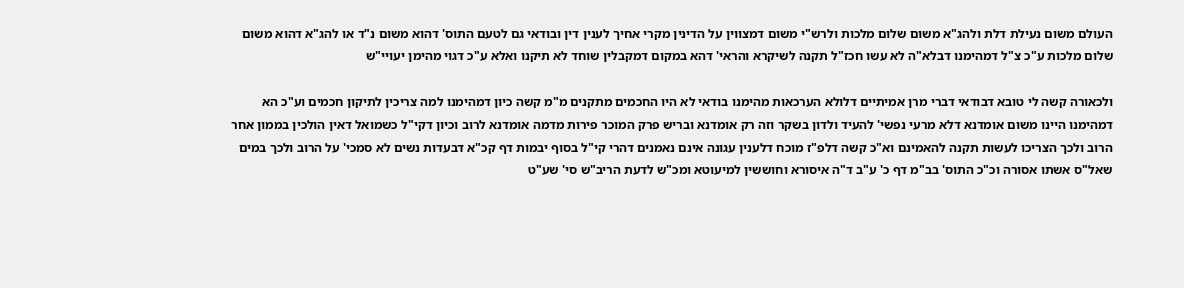העולם משום נעילת דלת ולהג"א משום שלום מלכות ולרש"י משום דמצווין על הדינין מקרי אחיך לענין דין ובודאי גם לטעם התוס' דהוא משום נ"ד או להג"א דהוא משום שלום מלכות ע"כ צ"ל דמהימנו דבלא"ה לא עשו חכז"ל תקנה לשיקרא והראי' דהא במקום דמקבלין שוחד לא תיקנו ואלא ע"כ דגוי מהימן יעויי"ש

ולכאורה קשה לי טובא דבודאי דברי מרן אמיתיים דלולא הערכאות מהימנו בודאי לא היו החכמים מתקנים מ"מ קשה כיון דמהימנו למה צריכין לתיקון חכמים וע"כ הא דמהימנו היינו משום אומדנא דלא מרעי נפשי' להעיד ולדון בשקר וזה רק אומדנא ובריש פרק המוכר פירות מדמה אומדנא לרוב וכיון דקי"ל כשמואל דאין הולכין בממון אחר הרוב ולכך הצריכו לעשות תקנה להאמינם וא"כ קשה דלפ"ז מוכח דלענין עגונה אינם נאמנים דהרי קי"ל בסוף יבמות דף קכ"א דבעדות נשים לא סמכי' על הרוב ולכך במים שאל"ס אשתו אסורה וכ"כ התוס' בב"מ דף כ' ע"ב ד"ה איסורא וחוששין למיעוטא ומכ"ש לדעת הריב"ש סי' שע"ט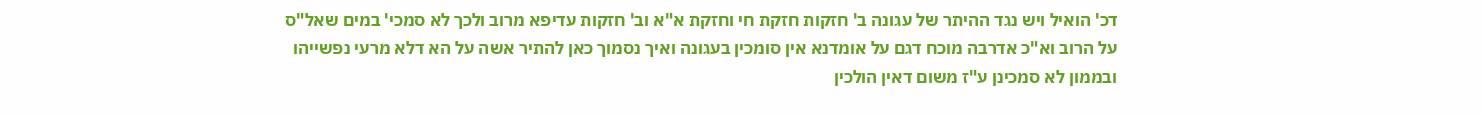דכ' הואיל ויש נגד ההיתר של עגונה ב' חזקות חזקת חי וחזקת א"א וב' חזקות עדיפא מרוב ולכך לא סמכי' במים שאל"ס על הרוב וא"כ אדרבה מוכח דגם על אומדנא אין סומכין בעגונה ואיך נסמוך כאן להתיר אשה על הא דלא מרעי נפשייהו ובממון לא סמכינן ע"ז משום דאין הולכין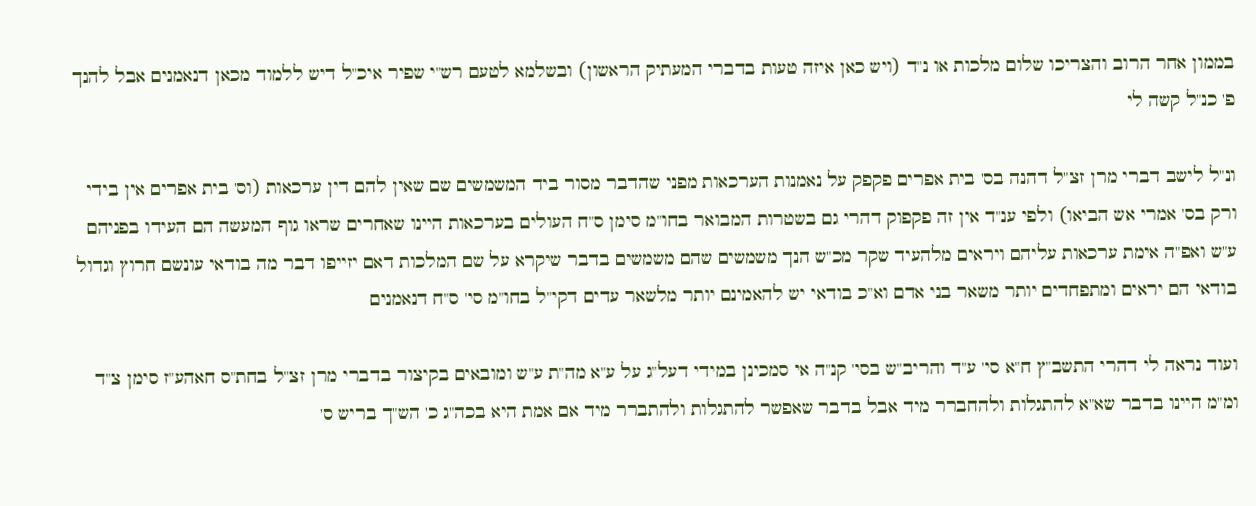בממון אחר הרוב והצריכו שלום מלכות או נ"ד (ויש כאן איזה טעות בדברי המעתיק הראשון) ובשלמא לטעם רש"י שפיר איכ"ל דיש ללמוד מכאן דנאמנים אבל להנך פ' כנ"ל קשה לי

ונ"ל לישב דברי מרן זצ"ל דהנה בס' בית אפרים פקפק על נאמנות הערכאות מפני שהדבר מסור ביד המשמשים שם שאין להם דין ערכאות (וס' בית אפרים אין בידי ורק בס' אמרי אש הביאו) ולפי ענ"ד אין זה פקפוק דהרי גם בשטרות המבואר בחו"מ סימן ס"ח העולים בערכאות היינו שאחרים שראו גוף המעשה הם העידו בפניהם ע"ש ואפ"ה אימת ערכאות עליהם ויראים מלהעיד שקר מכ"ש הנך משמשים שהם משמשים בדבר שיקרא על שם המלכות דאם יזייפו דבר מה בודאי עונשם חרוץ וגדול בודאי הם יראים ומתפחדים יותר משאר בני אדם וא"כ בודאי יש להאמינם יותר מלשאר עדים דקי"ל בחו"מ סי' ס"ח דנאמנים

ועוד נראה לי דהרי התשב"ץ ח"א סי' ע"ד והריב"ש בסי' קנ"ה אי סמכינן במידי דעל"ג על ע"א מה"ת ע"ש ומובאים בקיצור בדברי מרן זצ"ל בחת"ס חאהע"ז סימן צ"ד ומ"מ היינו בדבר שא"א להתגלות ולהחברר מיד אבל בדבר שאפשר להתגלות ולהתברר מיד אם אמת היא בכה"ג כ' הש"ך בריש ס'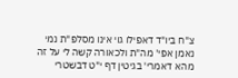צ"ח ביו"ד דאפילו גוי אינו מסלפ"ת נמי נאמן אפי' מה"ת ולכאורה קשה לי על זה מהא דאמרי' בגיטין דף י"ט דבשטרי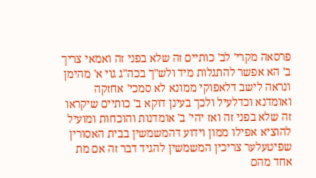פרסאה מקרי' לב' כותיים זה שלא בפני זה ואמאי צריך ב' הא אפשר להתגלות מיד ולש"ך בכה"ג גוי א' מהימן ונראה לישב דלאפוקי ממונא לא סמכי' אחזקה ואומדנא וכדלעיל ולכך בעינן דוקא ב' כותיים שיקראו זה שלא בפני זה ואז יהי' ב' אומדנות והוכחות ומועיל להוציא אפילו ממון וידוע דהמשמשין בבית האסורין שפיטעלער צריכין המשמשין להגיד דבר זה אם מת אחד מהם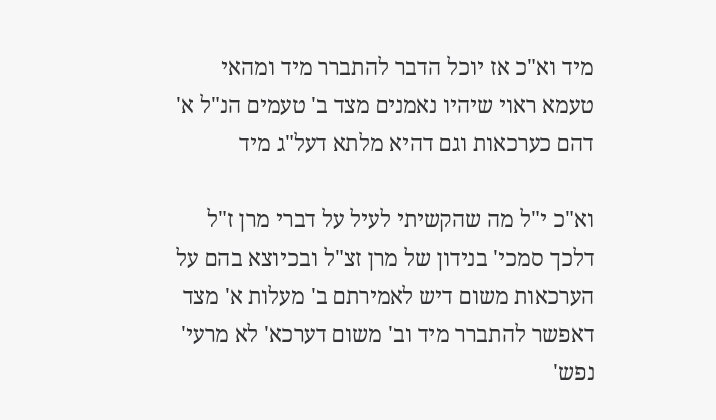מיד וא"כ אז יוכל הדבר להתברר מיד ומהאי טעמא ראוי שיהיו נאמנים מצד ב' טעמים הנ"ל א' דהם כערכאות וגם דהיא מלתא דעל"ג מיד

וא"כ י"ל מה שהקשיתי לעיל על דברי מרן ז"ל דלכך סמכי' בנידון של מרן זצ"ל ובכיוצא בהם על הערכאות משום דיש לאמירתם ב' מעלות א' מצד דאפשר להתברר מיד וב' משום דערכא' לא מרעי' נפש'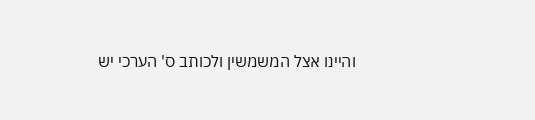והיינו אצל המשמשין ולכותב ס' הערכי יש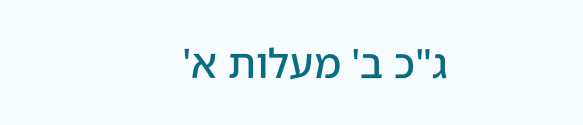ג"כ ב' מעלות א'